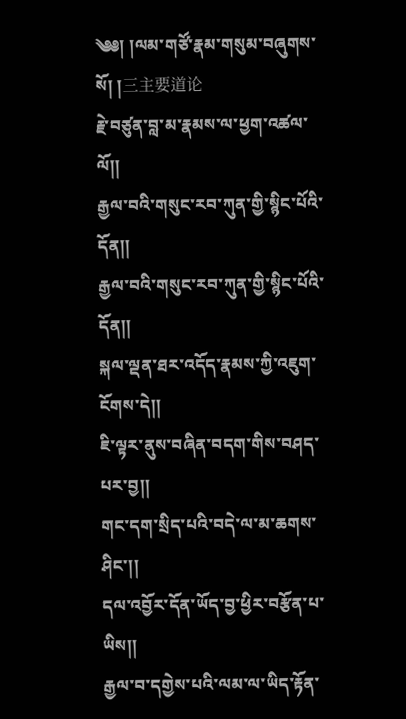༄༅། །ལམ་གཙོ་རྣམ་གསུམ་བཞུགས་སོ། །三主要道论
རྗེ་བཙུན་བླ་མ་རྣམས་ལ་ཕྱག་འཚལ་ལོ།།
རྒྱལ་བའི་གསུང་རབ་ཀུན་གྱི་སྙིང་པོའི་དོན།།
རྒྱལ་བའི་གསུང་རབ་ཀུན་གྱི་སྙིང་པོའི་དོན།།
སྐལ་ལྡན་ཐར་འདོད་རྣམས་ཀྱི་འཇུག་ངོགས་དེ།།
ཇི་ལྟར་ནུས་བཞིན་བདག་གིས་བཤད་པར་བྱ།།
གང་དག་སྲིད་པའི་བདེ་ལ་མ་ཆགས་ཤིང་།།
དལ་འབྱོར་དོན་ཡོད་བྱ་ཕྱིར་བརྩོན་པ་ཡིས།།
རྒྱལ་བ་དགྱེས་པའི་ལམ་ལ་ཡིད་རྟོན་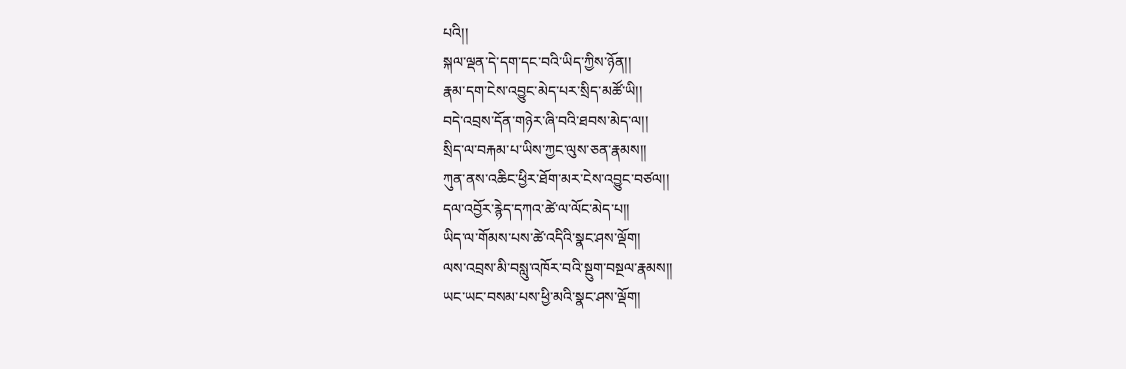པའི།།
སྐལ་ལྡན་དེ་དག་དང་བའི་ཡིད་ཀྱིས་ཉོན།།
རྣམ་དག་ངེས་འབྱུང་མེད་པར་སྲིད་མཚོ་ཡི།།
བདེ་འབྲས་དོན་གཉེར་ཞི་བའི་ཐབས་མེད་ལ།།
སྲིད་ལ་བརྐམ་པ་ཡིས་ཀྱང་ལུས་ཅན་རྣམས།།
ཀུན་ནས་འཆིང་ཕྱིར་ཐོག་མར་ངེས་འབྱུང་བཙལ།།
དལ་འབྱོར་རྙེད་དཀའ་ཚེ་ལ་ལོང་མེད་པ།།
ཡིད་ལ་གོམས་པས་ཚེ་འདིའི་སྣང་ཤས་ལྡོག།
ལས་འབྲས་མི་བསླུ་འཁོར་བའི་སྔུག་བསྔལ་རྣམས།།
ཡང་ཡང་བསམ་པས་ཕྱི་མའི་སྣང་ཤས་ལྡོག།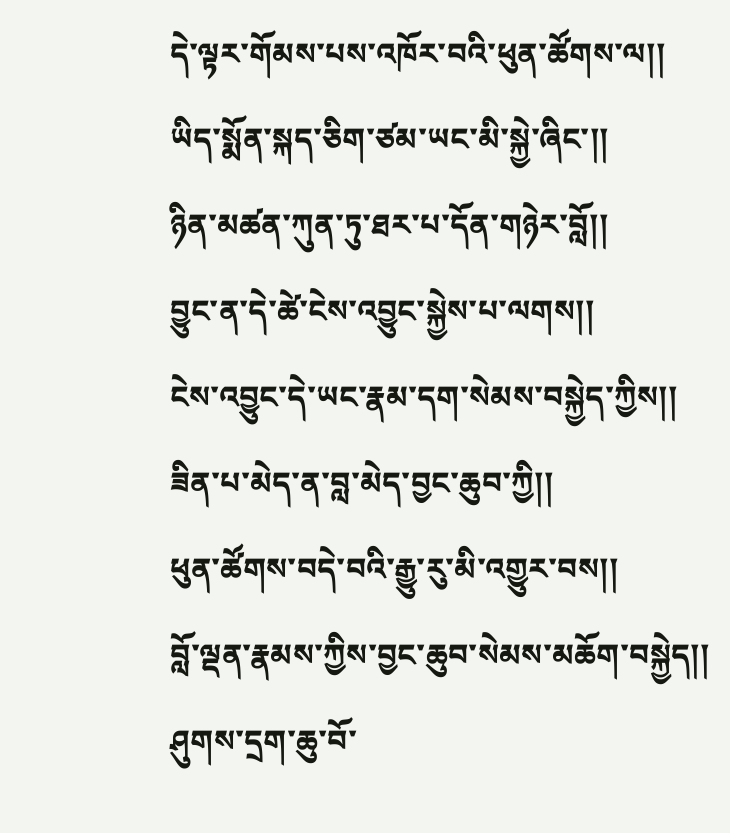དེ་ལྟར་གོམས་པས་འཁོར་བའི་ཕུན་ཚོགས་ལ།།
ཡིད་སྨོན་སྐད་ཅིག་ཙམ་ཡང་མི་སྐྱེ་ཞིང་།།
ཉིན་མཚན་ཀུན་ཏུ་ཐར་པ་དོན་གཉེར་བློ།།
བྱུང་ན་དེ་ཚེ་ངེས་འབྱུང་སྐྱེས་པ་ལགས།།
ངེས་འབྱུང་དེ་ཡང་རྣམ་དག་སེམས་བསྐྱེད་ཀྱིས།།
ཟིན་པ་མེད་ན་བླ་མེད་བྱང་ཆུབ་ཀྱི།།
ཕུན་ཚོགས་བདེ་བའི་རྒྱུ་རུ་མི་འགྱུར་བས།།
བློ་ལྡན་རྣམས་ཀྱིས་བྱང་ཆུབ་སེམས་མཆོག་བསྐྱེད།།
ཤུགས་དྲག་ཆུ་བོ་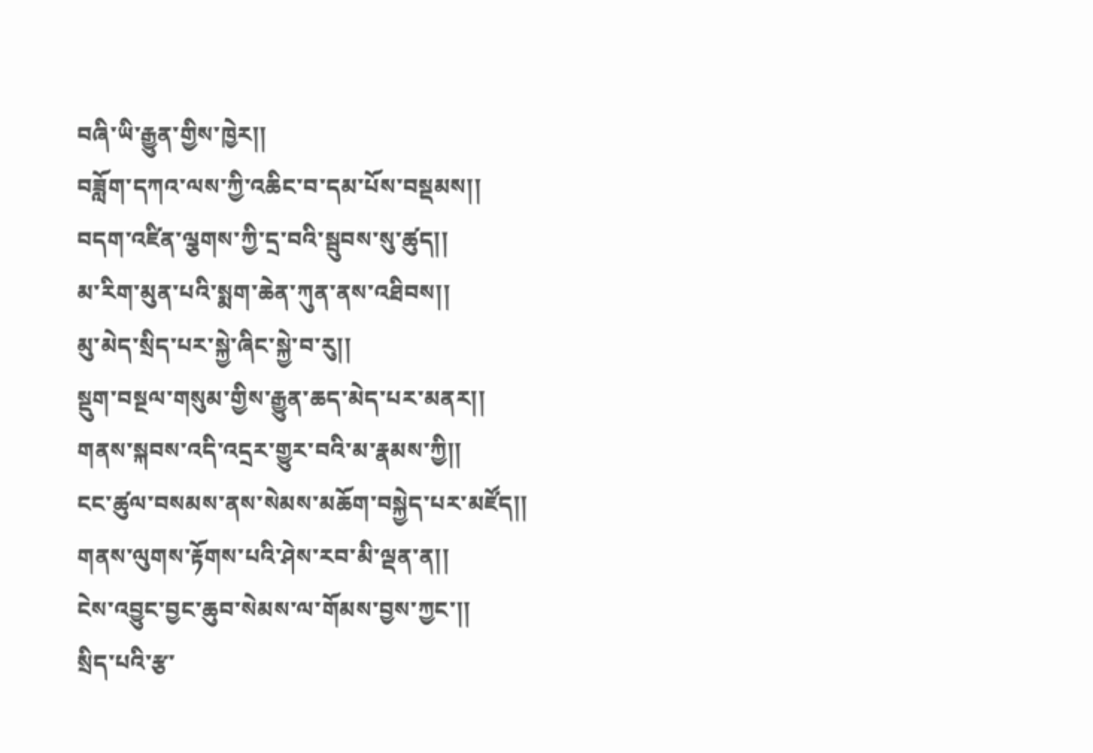བཞི་ཡི་རྒྱུན་གྱིས་ཁྱེར།།
བཟློག་དཀའ་ལས་ཀྱི་འཆིང་བ་དམ་པོས་བསྡམས།།
བདག་འཛིན་ལྕགས་ཀྱི་དྲ་བའི་སྦུབས་སུ་ཚུད།།
མ་རིག་མུན་པའི་སྨག་ཆེན་ཀུན་ནས་འཐིབས།།
མུ་མེད་སྲིད་པར་སྐྱེ་ཞིང་སྐྱེ་བ་རུ།།
སྡུག་བསྔལ་གསུམ་གྱིས་རྒྱུན་ཆད་མེད་པར་མནར།།
གནས་སྐབས་འདི་འདྲར་གྱུར་བའི་མ་རྣམས་ཀྱི།།
ངང་ཚུལ་བསམས་ནས་སེམས་མཆོག་བསྐྱེད་པར་མཛོད།།
གནས་ལུགས་རྟོགས་པའི་ཤེས་རབ་མི་ལྡན་ན།།
ངེས་འབྱུང་བྱང་ཆུབ་སེམས་ལ་གོམས་བྱས་ཀྱང་།།
སྲིད་པའི་རྩ་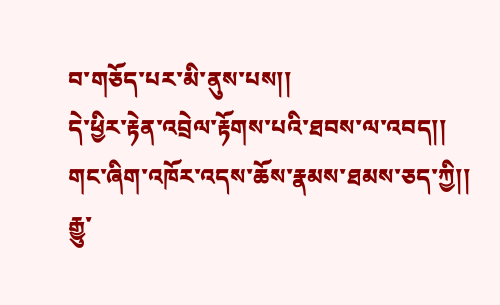བ་གཅོད་པར་མི་ནུས་པས།།
དེ་ཕྱིར་རྟེན་འབྲེལ་རྟོགས་པའི་ཐབས་ལ་འབད།།
གང་ཞིག་འཁོར་འདས་ཆོས་རྣམས་ཐམས་ཅད་ཀྱི།།
རྒྱུ་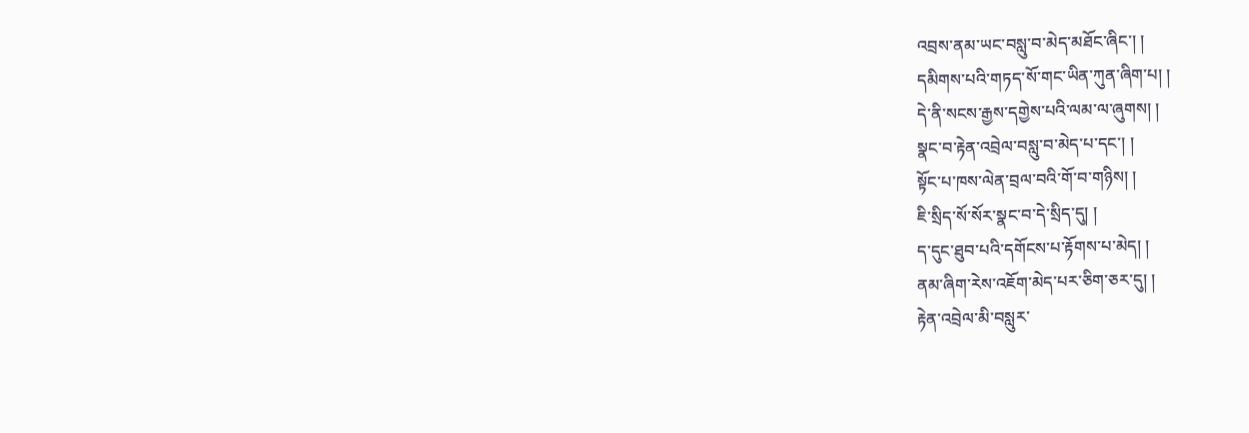འབྲས་ནམ་ཡང་བསླུ་བ་མེད་མཐོང་ཞིང་། །
དམིགས་པའི་གཏད་སོ་གང་ཡིན་ཀུན་ཞིག་པ། །
དེ་ནི་སངས་རྒྱས་དགྱེས་པའི་ལམ་ལ་ཞུགས། །
སྣང་བ་རྟེན་འབྲེལ་བསླུ་བ་མེད་པ་དང་། །
སྟོང་པ་ཁས་ལེན་བྲལ་བའི་གོ་བ་གཉིས། །
ཇི་སྲིད་སོ་སོར་སྣང་བ་དེ་སྲིད་དུ། །
ད་དུང་ཐུབ་པའི་དགོངས་པ་རྟོགས་པ་མེད། །
ནམ་ཞིག་རེས་འཇོག་མེད་པར་ཅིག་ཅར་དུ། །
རྟེན་འབྲེལ་མི་བསླུར་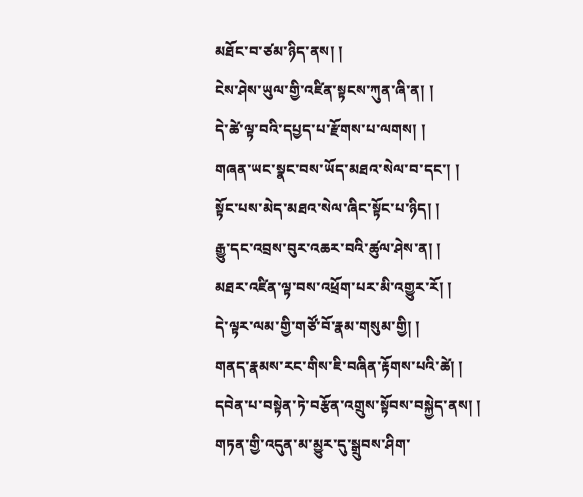མཐོང་བ་ཙམ་ཉིད་ནས། །
ངེས་ཤེས་ཡུལ་གྱི་འཛིན་སྟངས་ཀུན་ཞི་ན། །
དེ་ཚེ་ལྟ་བའི་དཔྱད་པ་རྫོགས་པ་ལགས། །
གཞན་ཡང་སྣང་བས་ཡོད་མཐའ་སེལ་བ་དང་། །
སྟོང་པས་མེད་མཐའ་སེལ་ཞིང་སྟོང་པ་ཉིད། །
རྒྱུ་དང་འབྲས་བུར་འཆར་བའི་ཚུལ་ཤེས་ན། །
མཐར་འཛིན་ལྟ་བས་འཕྲོག་པར་མི་འགྱུར་རོ། །
དེ་ལྟར་ལམ་གྱི་གཙོ་བོ་རྣམ་གསུམ་གྱི། །
གནད་རྣམས་རང་གིས་ཇི་བཞིན་རྟོགས་པའི་ཚེ། །
དབེན་པ་བསྟེན་ཏེ་བརྩོན་འགྲུས་སྟོབས་བསྐྱེད་ནས། །
གཏན་གྱི་འདུན་མ་མྱུར་དུ་སྒྲུབས་ཤིག་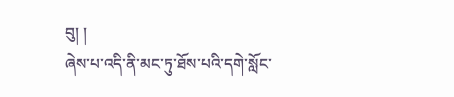བུ། །
ཞེས་པ་འདི་ནི་མང་ཏུ་ཐོས་པའི་དགེ་སློང་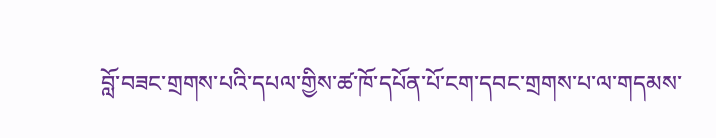བློ་བཟང་གྲགས་པའི་དཔལ་གྱིས་ཚ་ཁོ་དཔོན་པོ་ངག་དབང་གྲགས་པ་ལ་གདམས་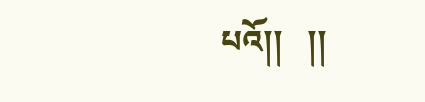པའོ།།   །།